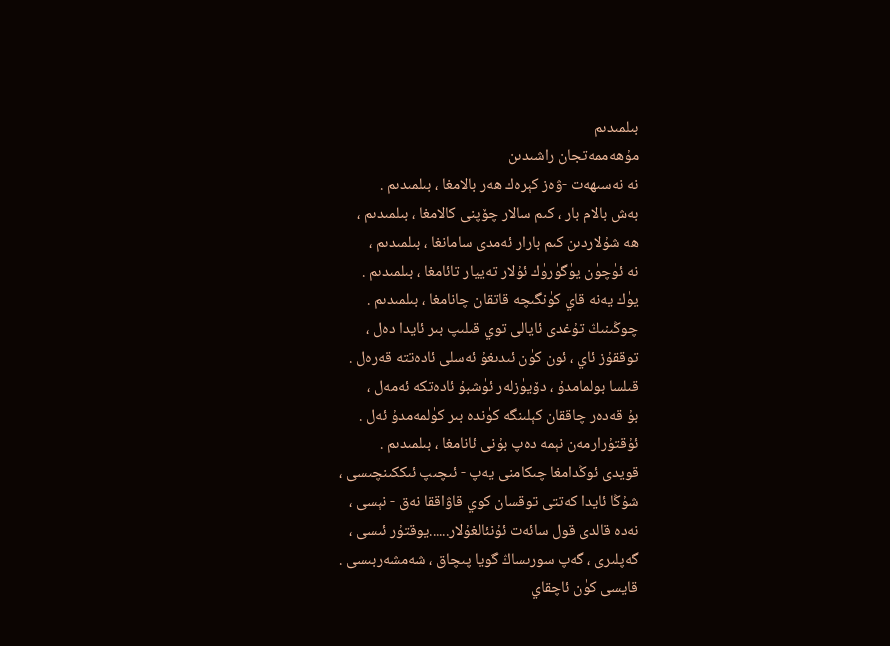بىلمىدىم
مۇھەممەتجان راشىدىن
نە نەسىھەت -ۋەز كېرەك ھەر بالامغا ، بىلمىدىم .
بەش بالام بار ، كىم سالار چۆپنى كالامغا ، بىلمىدىم ،
ھە شۇلاردىن كىم بارار ئەمدى سامانغا ، بىلمىدىم ،
نە ئۈچۈن يۈگۈرۈك ئۇلار تەييار تائامغا ، بىلمىدىم .
يۈك يەنە قاي كۈنگىچە قاتقان چانامغا ، بىلمىدىم .
چوڭىنىڭ تۇغدى ئايالى توي قىلىپ بىر ئايدا دەل ،
توققۇز ئاي ، ئون كۈن ئىدىغۇ ئەسلى ئادەتتە قەرەل .
قىلسا بولمامدۇ ، دۆيۈزلەر ئۈشبۇ ئادەتكە ئەمەل ،
بۇ قەدەر چاققان كېلىنگە كۈندە بىر كۈلمەمدۇ ئەل .
ئۇقتۇرارمەن نېمە دەپ بۇنى ئانامغا ، بىلمىدىم .
قويدى ئوڭدامغا چىكامنى يەپ - ئىچىپ ئىككىنچىسى ،
شۇڭا ئايدا كەتتى توقسان كوي قاۋاققا نەق - نېسى ،
نەدە قالدى قول سائەت ئۇنئالغۇلار......يوقتۇر ئىسى ،
گەپلىرى ، گەپ سورىساڭ گويا پىچاق ، شەمشەربىسى .
قايسى كۈن ئاچقاي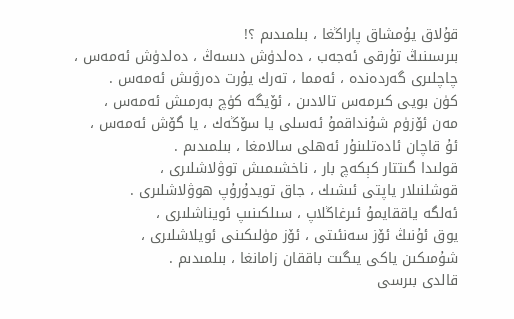قۇلاق يۇمشاق پاراڭغا ، بىلمىدىم ؟!
بىرسىنىڭ تۇرقى ئەجەب ، دەلدۈش دىسەڭ ، دەلدۈش ئەمەس ،
چاچلىرى گەردەندە ، ئەمما ، تەرك يۇرت دەرۋىش ئەمەس .
كۈن بويى كىرمەس تالادىن ، ئۆيگە كۈچ بەرمىش ئەمەس ،
مەن ئۆزۈم شۇنداقمۇ ئەسلى يا سۆڭەك ، يا گۆش ئەمەس ،
ئۇ قاچان ئادەتلىنۇر ئەھلى سالامغا ، بىلمىدىم .
قولىدا گىتتار كېكەچ بار ، ناخشىمىش توۋلاشلىرى ،
قوشلنىلار ياپتى ئىشىك ، جاق تويدۇرۇپ ھوۋلاشلىرى .
ئەلگە ياققايمۇ ئىرغاڭلاپ ، سىلكىنىپ ئويناشلىرى ،
يوق ئۇنىڭ ئۆز سەنئىتى ، ئۆز مۈلىكىنى ئويلاشلىرى ،
شۇمىكىن ياكى يىگىت باققان زامانغا ، بىلمىدىم .
قالدى بىرسى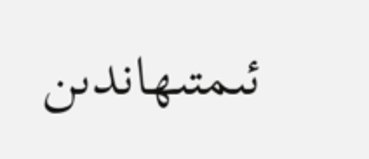ئىمتىھاندىن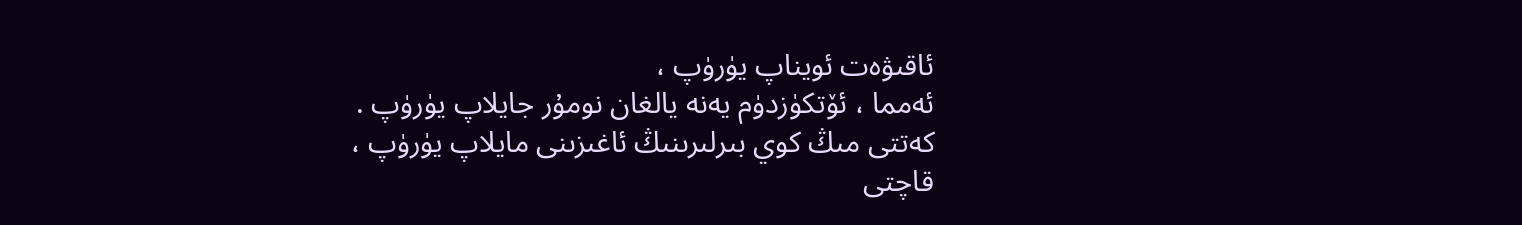ئاقىۋەت ئويناپ يۈرۈپ ،
ئەمما ، ئۆتكۈزدۈم يەنە يالغان نومۇر جايلاپ يۈرۈپ .
كەتتى مىڭ كوي بىرلىرىنىڭ ئاغىزىنى مايلاپ يۈرۈپ ،
قاچتى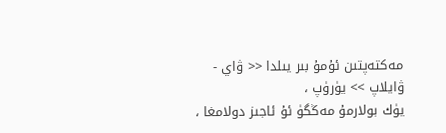مەكتەپتىن ئۇمۇ بىر يىلدا << ۋاي - ۋايلاپ >> يۈرۈپ ،
يۈك بولارمۇ مەڭگۈ ئۇ ئاجىز دولامغا ،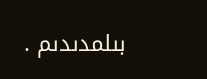بىلمدىدىم .